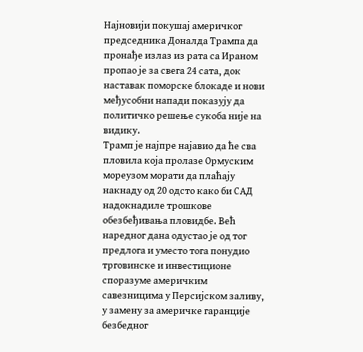Најновији покушај америчког председника Доналда Трампа да пронађе излаз из рата са Ираном пропао је за свега 24 сата, док наставак поморске блокаде и нови међусобни напади показују да политичко решење сукоба није на видику.
Трамп је најпре најавио да ће сва пловила која пролазе Ормуским мореузом морати да плаћају накнаду од 20 одсто како би САД надокнадиле трошкове обезбеђивања пловидбе. Већ наредног дана одустао је од тог предлога и уместо тога понудио трговинске и инвестиционе споразуме америчким савезницима у Персијском заливу, у замену за америчке гаранције безбедног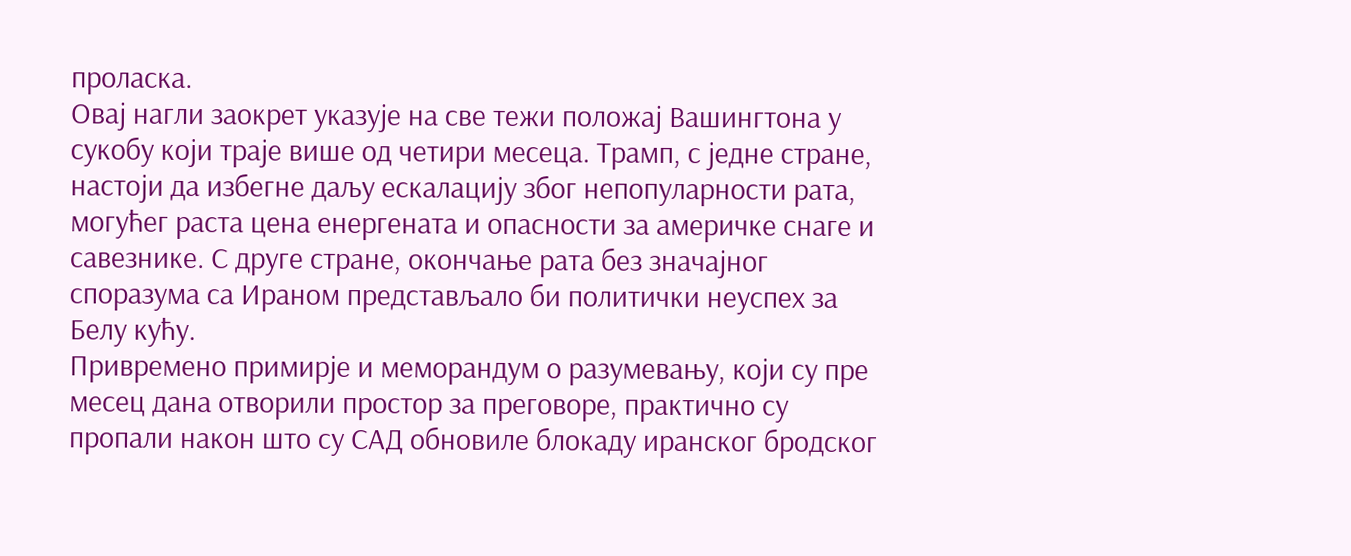проласка.
Овај нагли заокрет указује на све тежи положај Вашингтона у сукобу који траје више од четири месеца. Трамп, с једне стране, настоји да избегне даљу ескалацију због непопуларности рата, могућег раста цена енергената и опасности за америчке снаге и савезнике. С друге стране, окончање рата без значајног споразума са Ираном представљало би политички неуспех за Белу кућу.
Привремено примирје и меморандум о разумевању, који су пре месец дана отворили простор за преговоре, практично су пропали након што су САД обновиле блокаду иранског бродског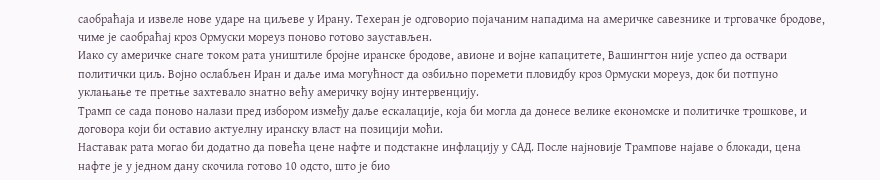саобраћаја и извеле нове ударе на циљеве у Ирану. Техеран је одговорио појачаним нападима на америчке савезнике и трговачке бродове, чиме је саобраћај кроз Ормуски мореуз поново готово заустављен.
Иако су америчке снаге током рата уништиле бројне иранске бродове, авионе и војне капацитете, Вашингтон није успео да оствари политички циљ. Војно ослабљен Иран и даље има могућност да озбиљно поремети пловидбу кроз Ормуски мореуз, док би потпуно уклањање те претње захтевало знатно већу америчку војну интервенцију.
Трамп се сада поново налази пред избором између даље ескалације, која би могла да донесе велике економске и политичке трошкове, и договора који би оставио актуелну иранску власт на позицији моћи.
Наставак рата могао би додатно да повећа цене нафте и подстакне инфлацију у САД. После најновије Трампове најаве о блокади, цена нафте је у једном дану скочила готово 10 одсто, што је био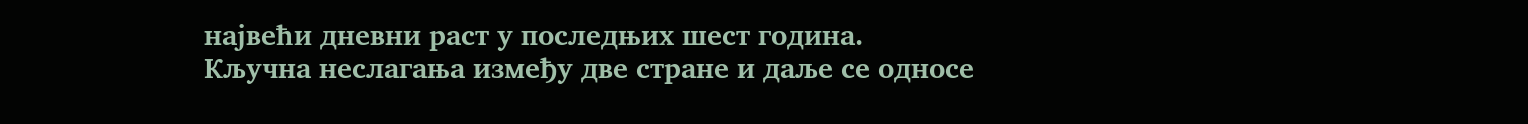највећи дневни раст у последњих шест година.
Кључна неслагања између две стране и даље се односе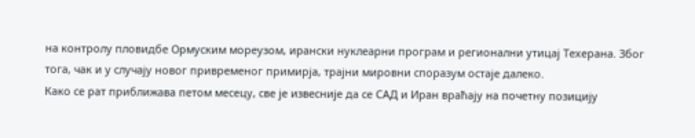на контролу пловидбе Ормуским мореузом, ирански нуклеарни програм и регионални утицај Техерана. Због тога, чак и у случају новог привременог примирја, трајни мировни споразум остаје далеко.
Како се рат приближава петом месецу, све је извесније да се САД и Иран враћају на почетну позицију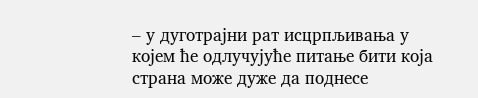– у дуготрајни рат исцрпљивања у којем ће одлучујуће питање бити која страна може дуже да поднесе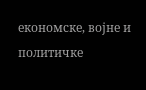економске, војне и политичке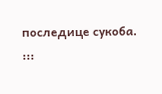последице сукоба.
:::